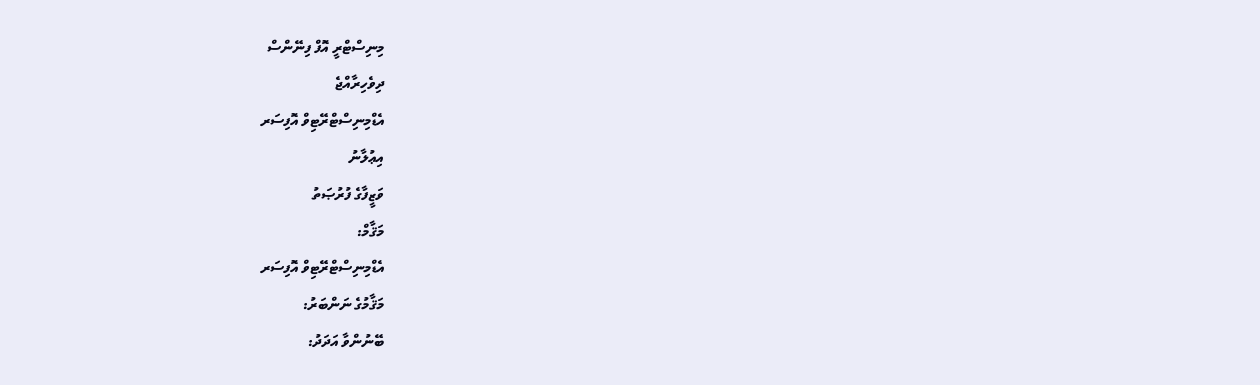މިނިސްޓްރީ އޮފް ފިނޭންސް
ދިވެހިރާއްޖެ
އެޑްމިނިސްޓްރޭޓިވް އޮފިސަރ
އިޢުލާނު
ވަޒީފާގެ ފުރުޞަތު
މަޤާމް:
އެޑްމިނިސްޓްރޭޓިވް އޮފިސަރ
މަޤާމުގެ ނަންބަރު:
ބޭނުންވާ އަދަދު: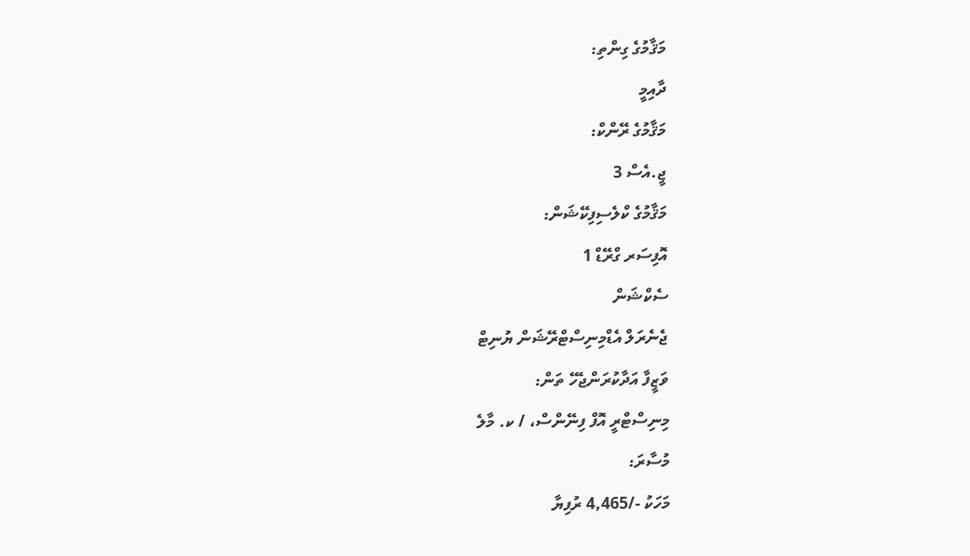މަޤާމުގެ ގިންތި:
ދާއިމީ
މަޤާމުގެ ރޭންކް:
ޖީ.އެސް 3
މަޤާމުގެ ކްލެސިފިކޭޝަން:
އޮފިސަރ ގްރޭޑް 1
ސެކްޝަން
ޖެނެރަލް އެޑްމިނިސްޓްރޭޝަން ޔުނިޓް
ވަޒީފާ އަދާކުރަންޖެހޭ ތަން:
މިނިސްޓްރީ އޮފް ފިނޭންސް، / ކ. މާލެ
މުސާރަ:
މަހަކު -/4,465 ރުފިޔާ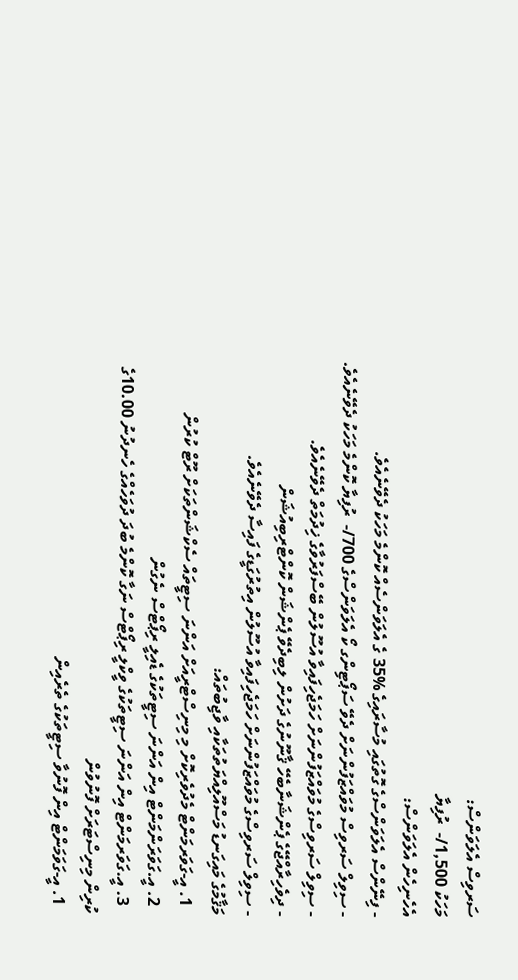ސަރވިސް އެލަވަންސް:
މަހަކު 1,500/-  ރުފިޔާ
އެހެނިހެން އެލަވަންސް:
- ފިނޭންސް އެލަވަންސްގެ ގޮތުގައި މުސާރައިގެ %35 ގެ އެލަވަންސެއް ކޮންމެ މަހަކު ދެވޭނެއެވެ.
- ސިވިލް ސަރވިސް މުވައްޒަފުންނަށް ދެވޭ ސަޕޯޓިންގ ކޯ އެލަވަންސްގެ 700/-  ރުފިޔާ ކޮންމެ މަހަކު ދެވޭނެއެވެ.
- ސިވިލް ސަރވިސްގެ މުވައްޒަފުންނަށް ހަމަޖެހިފައިވާ އުސޫލުން ބޭސްފަރުވާގެ ޚިދުމަތް ދެވޭނެއެވެ.
- ދިވެހިރާއްޖޭގެ ޕެންޝަނާބެހޭ ޤާނޫނުގެ ދަށުން ލިބިދެވޭ ޕެންޝަން ކޮންޓްރިބިއުޝަން
- ސިވިލް ސަރވިސްގެ މުވައްޒަފުންނަށް ހަމަޖެހިފައިވާ އުސޫލުން އިތުރުގަޑީގެ ފައިސާ ދެވޭނެއެވެ.
މަޤާމުގެ މައިގަނޑު މަސްއޫލިއްޔަތުތަކާއި ވާޖިބުތައް:
  1. އީ-ގަވަރމަންޓް މެދުވެރިކޮށް މި މިނިސްޓްރީއަށް އަންނަ ސިޓީތައް ސެކްޝަންތަކަށް ރޫޓް ކުރުން
  2. އީ.ގަވަރަންމަންޓް އިން އަންނަ ސިޓީތަކުގެ ޑެއިލީ ރިޕޯޓްސް ނެގުން
  3. އީ.ގަވަރމަންޓް އިން އަންނަ ސިޓީތަކުގެ ވީކްލީ ރިޕޯޓްސް ނަގާ ކޮންމެ ބުދަ ދުވަހެއްގެ ހެނދުނު 10.00ގެ ކުރިން މިނިސްޓަރަށް ފޮނުވުން
  1. އީ-ގަވަމަންޓް އިން ފޮނުވާ ސިޓީތަކުގެ ތެރެއިން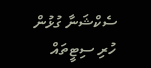ސެކްޝަނާ ގުޅުން ހުރި ސިޓީތައް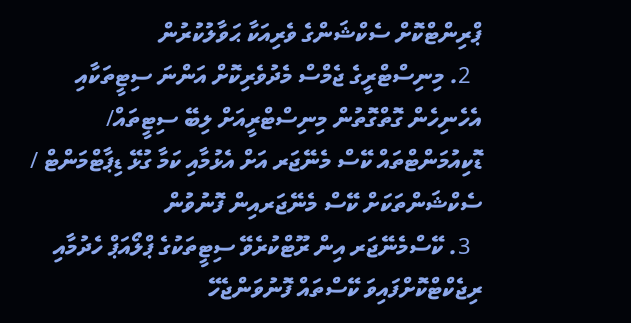ޕްރިންޓްކޮށް ސެކްޝަންގެ ވެރިއަކާ ޙަވާލުކުރުން
  2. މިނިސްޓްރީގެ ޖެމްސް މެދުވެރިކޮށް އަންނަ ސިޓީތަކާއި އެހެނިހެން ގޮތްގޮތުން މިނިސްޓްރީއަށް ލިބޭ ސިޓީތައް/ ޑޮކިއުމަންޓްތައް ކޭސް މެނޭޖަރ އަށް އެޅުމާއި ކަމާ ގުޅޭ ޑިޕާޓްމަންޓް / ސެކްޝަންތަކަށް ކޭސް މެނޭޖަރއިން ފޮނުވުން
  3. ކޭސްމެނޭޖަރ އިން ރޫޓްކުރެވޭ ސިޓީތަކުގެ ޕްލޯއަޕް ހެދުމާއި ރިޖެކްޓްކޮށްފައިވަ ކޭސްތައް ފޮނުވަންޖެހޭ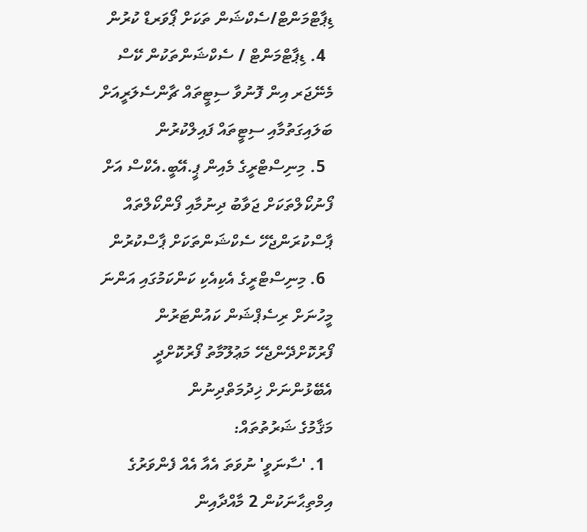ޑިޕާޓްމަންޓް/ސެކްޝަން ތަކަށް ޕޯވަރޑް ކުރުން
  4. ޑިޕާޓްމަންޓް / ސެކްޝަންތަކުން ކޭސް މެނޭޖަރ އިން ފޮނުވާ ސިޓީތައް ޗާންސެލަރީއަށް ބަލައިގަތުމާއި ސިޓީތައް ފައިލްކުރުން
  5. މިނިސްޓްރީގެ މެއިން ޕީ.އޭބީ.އެކްސް އަށް ފޯނުކޯލްތަކަށް ޖަވާބު ދިނުމާއި ފޯންކޯލްތައް ޕާސްކުރަންޖެހޭ ސެކްޝަންތަކަށް ޕާސްކުރުން
  6. މިނިސްޓްރީގެ އެކިއެކި ކަންކަމުގައި އަންނަ މީހުނަށް ރިސެޕްޝަން ކައުންޓަރުން ފޯރުކޮށްދޭންޖެހޭ މަޢުލޫމާތު ފޯރުކޮށްދީ އެބޭޅުންނަށް ޚިދުމަތްދިނުން
މަޤާމުގެ ޝަރުތުތައް:
  1. 'ސާނަވީ' ނުވަތަ އެއާ އެއް ފެންވަރުގެ އިމްތިޙާނަކުން 2 މާއްދާއިން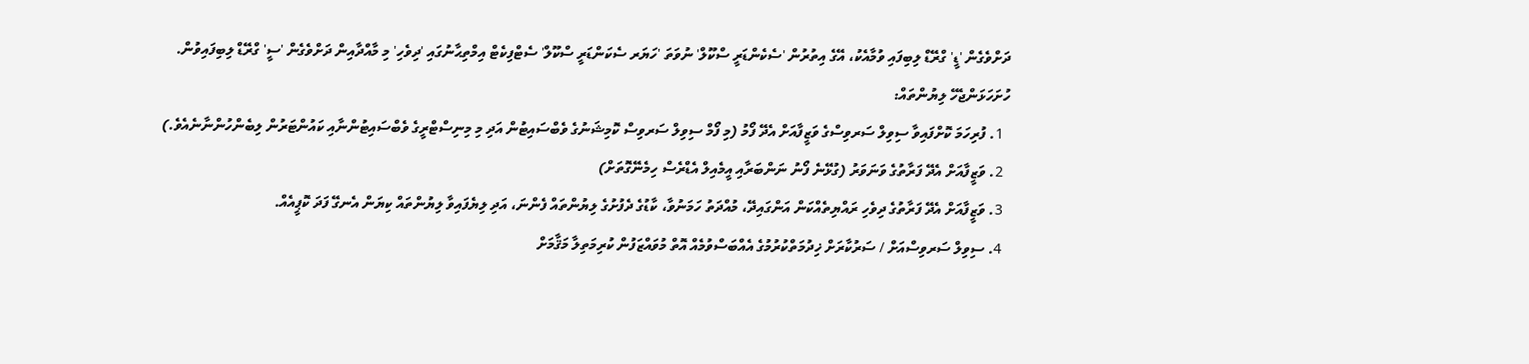ދަށްވެގެން 'ޑީ' ގްރޭޑް ލިބިފައި ވުމާއެކު، އޭގެ އިތުރުން 'ސެކެންޑަރީ ސްކޫލް' ނުވަތަ 'ހަޔަރ ސެކަންޑަރީ ސްކޫލް' ސެޓްފިކެޓް އިމްތިޙާނުގައި 'ދިވެހި' މި މާއްދާއިން ދަށްވެގެން 'ސީ' ގްރޭޑް ލިބިފައިވުން.
ހުށަހަޅަންޖެހޭ ލިޔުންތައް:
  1. ފުރިހަމަ ކޮށްފައިވާ ސިވިލް ސަރވިސްގެ ވަޒީފާއަށް އެދޭ ފޯމު (މި ފޯމް ސިވިލް ސަރވިސް ކޮމިޝަނުގެ ވެބްސައިޓުން އަދި މި މިނިސްޓްރީގެ ވެބްސައިޓުންނާއި ކައުންޓަރުން ލިބެންހުންނާނެއެވެ.)
  2. ވަޒީފާއަށް އެދޭ ފަރާތުގެ ވަނަވަރު (ގުޅޭނެ ފޯނު ނަންބަރާއި އީމެއިލް އެޑްރެސް ހިމެނޭގޮތަށް)
  3. ވަޒީފާއަށް އެދޭ ފަރާތުގެ ދިވެހި ރައްޔިތެއްކަން އަންގައިދޭ، މުއްދަތު ހަމަނުވާ، ކާޑުގެ ދެފުށުގެ ލިޔުންތައް ފެންނަ، އަދި ލިޔެފައިވާ ލިޔުންތައް ކިޔަން އެނގޭ ފަދަ ކޮޕީއެއް.
  4. ސިވިލް ސަރވިސްއަށް / ސަރުކާރަށް ޚިދުމަތްކުރުމުގެ އެއްބަސްވުމެއް އޮތް މުވައްޒަފުން ކުރިމަތިލާ މަޤާމަށް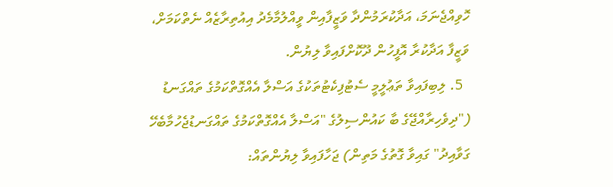ހޮވިއްޖެނަމަ، އަދާކުރަމުންދާ ވަޒީފާއިން ވީއްލުމާމެދު އިއުތިރާޒެއް ނެތްކަމަށް، ވަޒީފާ އަދާކުރާ އޮފީހުން ދޫކޮށްފައިވާ ލިޔުން.
  5. ލިބިފައިވާ ތަޢުލީމީ ސެޓުފިކެޓުތަކުގެ އަސްލާ އެއްގޮތްކަމުގެ ތައްގަނޑު ("ދިވެހިރާއްޖޭގެ ބާ ކައުންސިލުގެ "އަސްލާ އެއްގޮތްކަމުގެ ތައްގަނޑުޖެހުމާބެހޭ ގަވާއިދު" ގައިވާ ގޮތުގެ މަތިން) ޖަހާފައިވާ ލިޔުންތައް: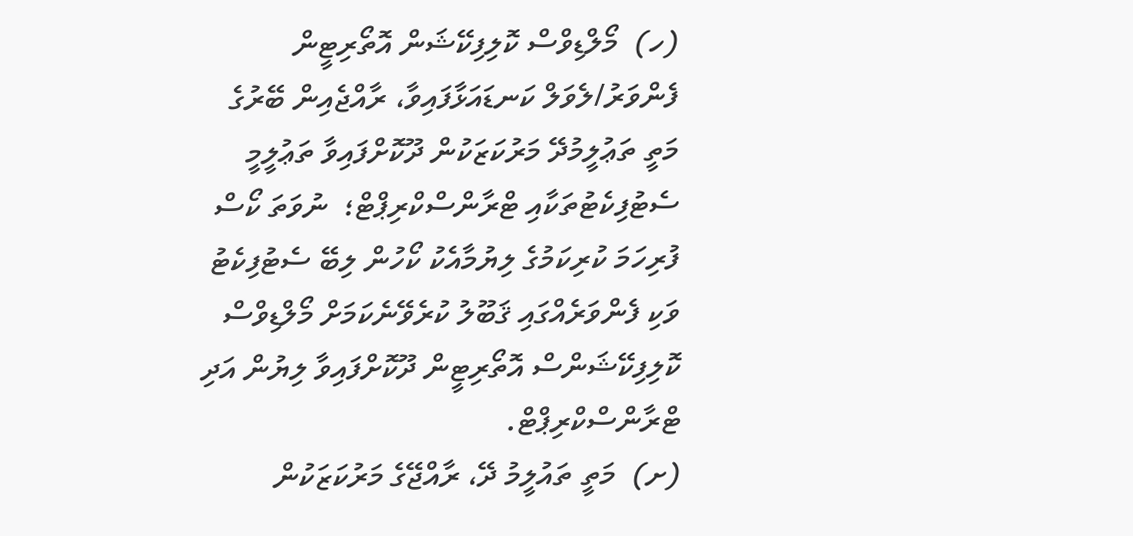(ހ)  މޯލްޑިވްސް ކޮލިފިކޭޝަން އޮތޯރިޓީން ފެންވަރު/ލެވަލް ކަނޑައަޅާފައިވާ، ރާއްޖެއިން ބޭރުގެ މަތީ ތަޢުލީމުދޭ މަރުކަޒަކުން ދޫކޮށްފައިވާ ތަޢުލީމީ ސެޓުފިކެޓުތަކާއި ޓްރާންސްކްރިޕްޓް؛  ނުވަތަ ކޯސް ފުރިހަމަ ކުރިކަމުގެ ލިޔުމާއެކު ކޯހުން ލިބޭ ސެޓުފިކެޓު ވަކި ފެންވަރެއްގައި ޤަބޫލު ކުރެވޭނެކަމަށް މޯލްޑިވްސް ކޮލިފިކޭޝަންސް އޮތޯރިޓީން ދޫކޮށްފައިވާ ލިޔުން އަދި ޓްރާންސްކްރިޕްޓް.
(ށ)  މަތީ ތައުލީމު ދޭ، ރާއްޖޭގެ މަރުކަޒަކުން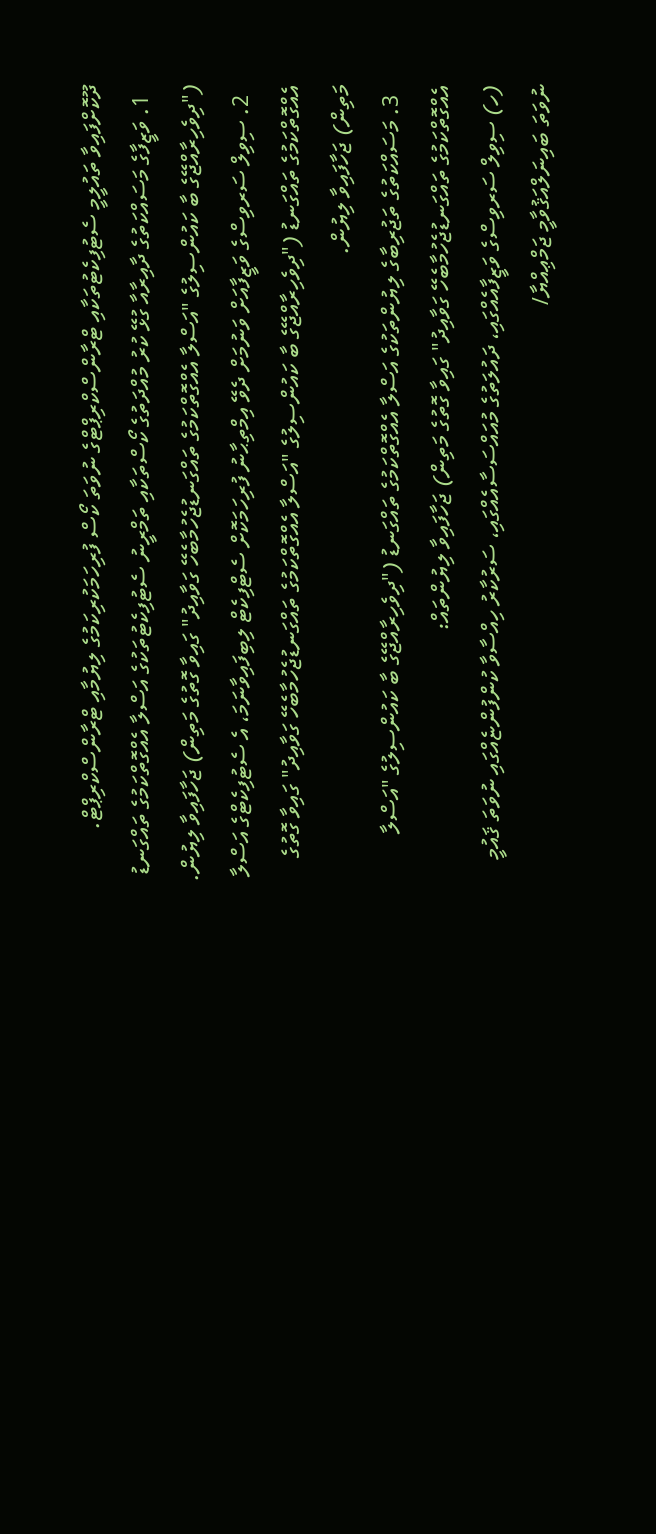ދޫކޮށްފައިވާ ތައުލީމީ ސެޓުފިކެޓުތަކާއި ޓްރާންސްކްރިޕްޓްގެ ނުވަތަ ކޯސް ފުރިހަމަކުރިކަމުގެ ލިޔުމާއި ޓްރާންސްކްރިޕްޓް.
  1. ވަޒީފާގެ މަސައްކަތުގެ ދާއިރާއާ ގުޅޭ ކުރު މުއްދަތުގެ ކޯސްތަކާއި ތަމްރީނު ސެޓުފިކެޓުތަކުގެ އަސްލާ އެއްގޮތްކަމުގެ ތައްގަނޑު ("ދިވެހިރާއްޖޭގެ ބާ ކައުންސިލުގެ "އަސްލާ އެއްގޮތްކަމުގެ ތައްގަނޑުޖެހުމާބެހޭ ގަވާއިދު" ގައިވާ ގޮތުގެ މަތިން) ޖަހާފައިވާ ލިޔުން.
  2. ސިވިލް ސަރވިސްގެ ވަޒީފާއަށް ވަނުމަށް ދެވޭ އިމްތިޙާނު ފުރިހަމަކޮށް ސެޓްފިކެޓް ލިބިފައިވާނަމަ، އެ ސެޓުފިކެޓްގެ އަސްލާ އެއްގޮތްކަމުގެ ތައްގަނޑު ("ދިވެހިރާއްޖޭގެ ބާ ކައުންސިލުގެ "އަސްލާ އެއްގޮތްކަމުގެ ތައްގަނޑުޖެހުމާބެހޭ ގަވާއިދު" ގައިވާ ގޮތުގެ މަތިން) ޖަހާފައިވާ ލިޔުން.
  3. މަސައްކަތުގެ ތަޖުރިބާގެ ލިޔުންތަކުގެ އަސްލާ އެއްގޮތްކަމުގެ ތައްގަނޑު ("ދިވެހިރާއްޖޭގެ ބާ ކައުންސިލުގެ "އަސްލާ އެއްގޮތްކަމުގެ ތައްގަނޑުޖެހުމާބެހޭ ގަވާއިދު" ގައިވާ ގޮތުގެ މަތިން) ޖަހާފައިވާ ލިޔުންތައް:
(ހ) ސިވިލް ސަރވިސްގެ ވަޒީފާއެއްގައި، ދައުލަތުގެ މުއައްސަސާއެއްގައި، ސަރުކާރު ހިއްސާވާ ކުންފުންޏެއްގައި ނުވަތަ ޤައުމީ ނުވަތަ ބައިނަލްއަޤުވާމީ ޖަމްޢިއްޔާ/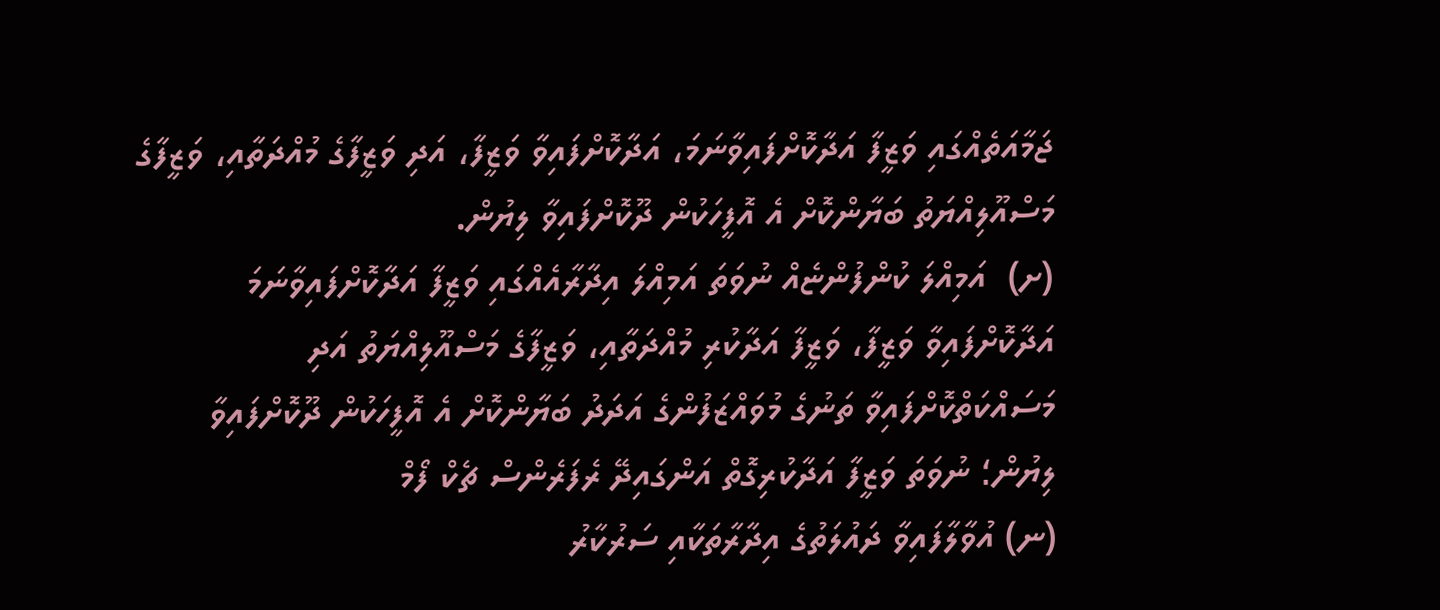ޖަމާއަތެއްގައި ވަޒީފާ އަދާކޮށްފައިވާނަމަ، އަދާކޮށްފައިވާ ވަޒީފާ، އަދި ވަޒީފާގެ މުއްދަތާއި، ވަޒީފާގެ މަސްއޫލިއްޔަތު ބަޔާންކޮށް އެ އޮފީހަކުން ދޫކޮށްފައިވާ ލިޔުން.
(ށ)  އަމިއްލަ ކުންފުންޏެއް ނުވަތަ އަމިއްލަ އިދާރާއެއްގައި ވަޒީފާ އަދާކޮށްފައިވާނަމަ އަދާކޮށްފައިވާ ވަޒީފާ، ވަޒީފާ އަދާކުރި މުއްދަތާއި، ވަޒީފާގެ މަސްއޫލިއްޔަތު އަދި މަސައްކަތްކޮށްފައިވާ ތަނުގެ މުވައްޒަފުންގެ އަދަދު ބަޔާންކޮށް އެ އޮފީހަކުން ދޫކޮށްފައިވާ ލިޔުން؛ ނުވަތަ ވަޒީފާ އަދާކުރިގޮތް އަންގައިދޭ ރެފަރެންސް ޗެކް ފޯމް
(ނ) އުވާލާފައިވާ ދައުލަތުގެ އިދާރާތަކާއި ސަރުކާރު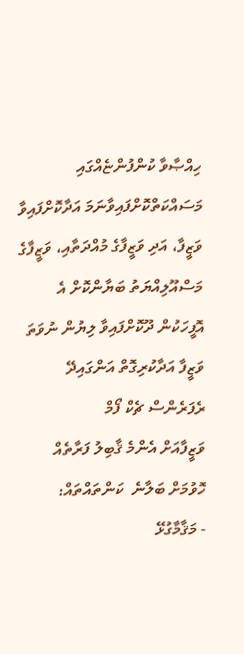ހިއްޞާވާ ކުންފުންޏެއްގައި މަސައްކަތްކޮށްފައިވާނަމަ އަދާކޮށްފައިވާ ވަޒީފާ، އަދި ވަޒީފާގެ މުއްދަތާއި، ވަޒީފާގެ މަސްއޫލިއްޔަތު ބަޔާންކޮށް އެ އޮފީހަކުން ދޫކޮށްފައިވާ ލިޔުން ނުވަތަ ވަޒީފާ އަދާކުރިގޮތް އަންގައިދޭ ރެފަރެންސް ޗެކް ފޯމް
ވަޒީފާއަށް އެންމެ ޤާބިލު ފަރާތެއް ހޮވުމަށް ބަލާނެ  ކަންތައްތައް:
- މަޤާމާގުޅޭ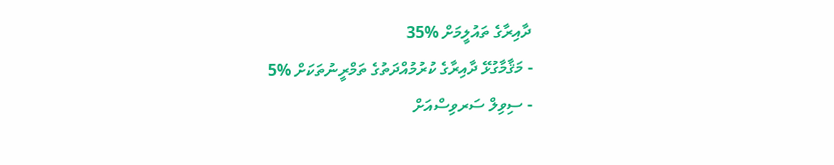ދާއިރާގެ ތައުލީމަށް %35
- މަޤާމާގުޅޭ ދާއިރާގެ ކުރުމުއްދަތުގެ ތަމްރީނުތަކަށް %5
- ސިވިލް ސަރވިސްއަށް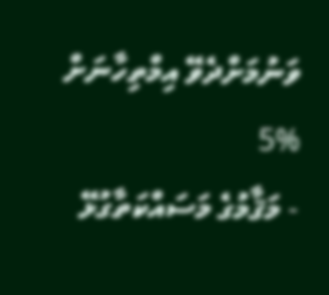ވަނުމަށްދެވޭ އިމްތިހާނަށް %5
- މަޤާމުގެ މަސައްކަތާގުޅޭ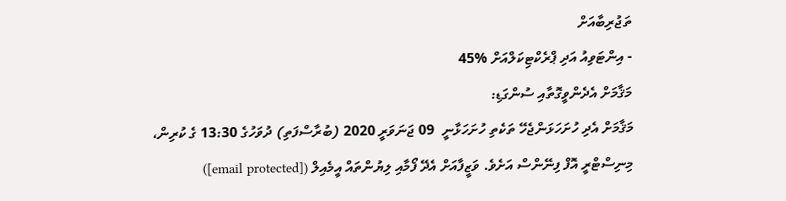ތަޖުރިބާއަށް
- އިންޓަވިއު އަދި ޕްރެކްޓިކަލްއަށް %45
މަޤާމަށް އެދެންވީގޮތާއި ސުންގަޑި:
މަޤާމަށް އެދި ހުށަހަޅަންޖެހޭ ތަކެތި ހުށަހަޅާނީ  09 ޖަނަވަރީ 2020 (ބުރާސްފަތި) ދުވަހުގެ 13:30 ގެ ކުރިން، މިނިސްޓްރީ އޮފް ފިނޭންސް އަށެވެ. ވަޒީފާއަށް އެދޭ ފޯމާއި ލިޔުންތައް އީމެއިލް ([email protected])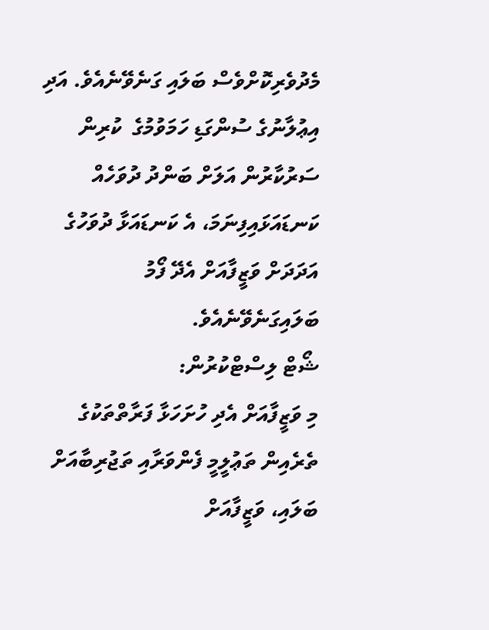މެދުވެރިކޮށްވެސް ބަލައި ގަނެވޭނެއެވެ. އަދި އިޢުލާނުގެ ސުންގަޑި ހަމަވުމުގެ  ކުރިން ސަރުކާރުން އަލަށް ބަންދު ދުވަހެއް ކަނޑައަޅައިފިނަމަ، އެ ކަނޑައަޅާ ދުވަހުގެ އަދަދަށް ވަޒީފާއަށް އެދޭ ފޯމު ބަލައިގަނެވޭނެއެވެ.
ޝޯޓް ލިސްޓްކުރުން:
މި ވަޒީފާއަށް އެދި ހުށަހަޅާ ފަރާތްތަކުގެ ތެރެއިން ތަޢުލީމީ ފެންވަރާއި ތަޖުރިބާއަށް ބަލައި، ވަޒީފާއަށް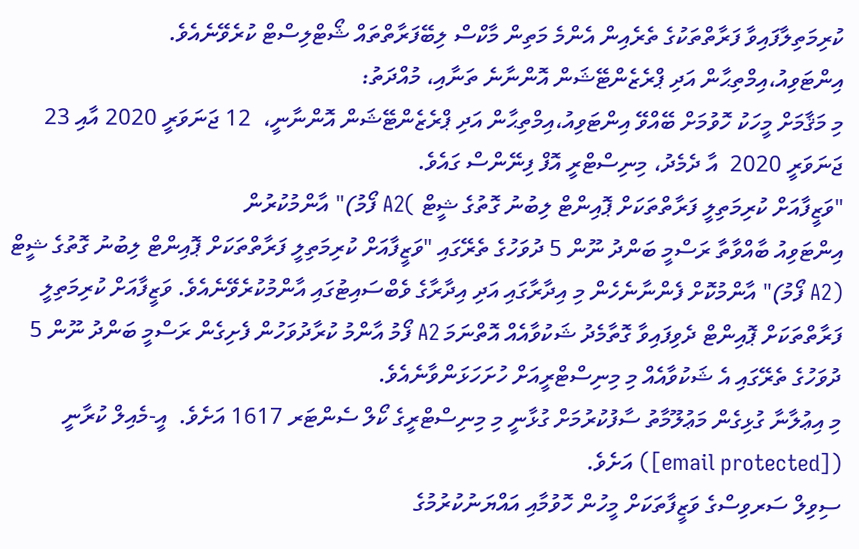ކުރިމަތިލާފައިވާ ފަރާތްތަކުގެ ތެރެއިން އެންމެ މަތިން މާކްސް ލިބޭފަރާތްތައް ޝޯޓްލިސްޓް ކުރެވޭނެއެވެ.
އިންޓަވިއު،އިމްތިޙާން އަދި ޕްރެޒެންޓޭޝަން އޮންނާނެ ތަނާއި، މުއްދަތު:
މި މަޤާމަށް މީހަކު ހޮވުމަށް ބޭއްވޭ އިންޓަވިއު،އިމްތިޙާން އަދި ޕްރެޒެންޓޭޝަން އޮންނާނީ،  12 ޖަނަވަރީ 2020 އާއި 23 ޖަނަވަރީ 2020  އާ ދެމެދު، މިނިސްޓްރީ އޮފް ފިނޭންސް ގައެވެ.
"ވަޒީފާއަށް ކުރިމަތިލީ ފަރާތްތަކަށް ޕޮއިންޓް ލިބުނު ގޮތުގެ ޝީޓް )A2 ފޯމު)" އާންމުކުރުން
އިންޓަވިއު ބާއްވާތާ ރަސްމީ ބަންދު ނޫން 5 ދުވަހުގެ ތެރޭގައި "ވަޒީފާއަށް ކުރިމަތިލީ ފަރާތްތަކަށް ޕޮއިންޓް ލިބުނު ގޮތުގެ ޝީޓް (A2 ފޯމު)" އާންމުކޮށް ފެންނާނެހެން މި އިދާރާގައި އަދި އިދާރާގެ ވެބްސައިޓުގައި އާންމުކުރެވޭނެއެވެ. ވަޒީފާއަށް ކުރިމަތިލީ ފަރާތްތަކަށް ޕޮއިންޓް ދެވިފައިވާ ގޮތާމެދު ޝަކުވާއެއް އޮތްނަމަ A2 ފޯމު އާންމު ކުރާދުވަހުން ފެށިގެން ރަސްމީ ބަންދު ނޫން 5 ދުވަހުގެ ތެރޭގައި އެ ޝަކުވާއެއް މި މިނިސްޓްރީއަށް ހުށަހަޅަންވާނެއެވެ.
މި އިޢުލާނާ ގުޅިގެން މަޢުލޫމާތު ސާފުކުރުމަށް ގުޅާނީ މި މިނިސްޓްރީގެ ކޯލް ސެންޓަރ 1617 އަށެވެ.  އީ-މެއިލް ކުރާނީ ([email protected]) އަށެވެ.
ސިވިލް ސަރވިސްގެ ވަޒީފާތަކަށް މީހުން ހޮވުމާއި އައްޔަނުކުރުމުގެ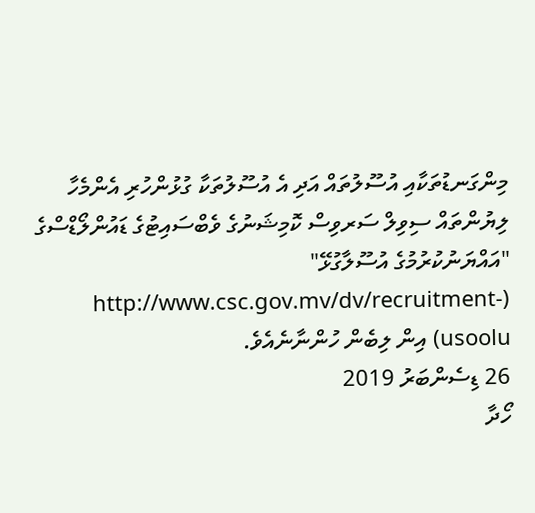މިންގަނޑުތަކާއި އުސޫލުތައް އަދި އެ އުސޫލުތަކާ ގުޅުންހުރި އެންމެހާ ލިޔުންތައް ސިވިލް ސަރވިސް ކޮމިޝަނުގެ ވެބްސައިޓުގެ ޑައުންލޯޑްސްގެ "އައްޔަނުކުރުމުގެ އުސޫލާގުޅޭ" (http://www.csc.gov.mv/dv/recruitment-usoolu) އިން ލިބެން ހުންނާނެއެވެ.
26 ޑިސެންބަރު 2019
ހޯދާ